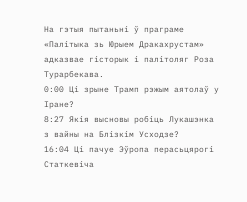На гэтыя пытаньні ў праграме «Палітыка зь Юрыем Дракахрустам» адказвае гісторык і палітоляг Роза Турарбекава.
0:00 Ці зрыне Трамп рэжым аятолаў у Іране?
8:27 Якія высновы робіць Лукашэнка з вайны на Блізкім Усходзе?
16:04 Ці пачуе Эўропа перасьцярогі Статкевіча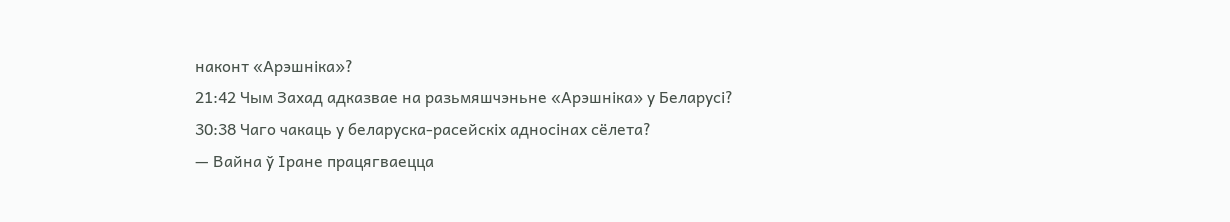наконт «Арэшніка»?
21:42 Чым Захад адказвае на разьмяшчэньне «Арэшніка» у Беларусі?
30:38 Чаго чакаць у беларуска-расейскіх адносінах сёлета?
— Вайна ў Іране працягваецца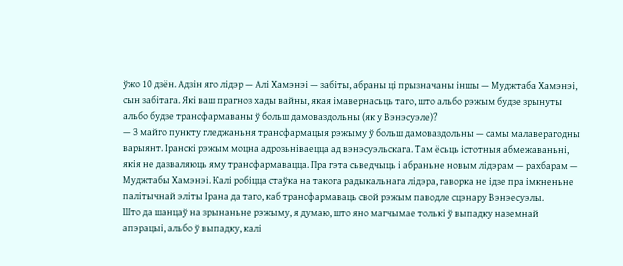ўжо 10 дзён. Адзін яго лідэр — Алі Хамэнэі — забіты, абраны ці прызначаны іншы — Муджтаба Хамэнэі, сын забітага. Які ваш прагноз хады вайны, якая імавернасьць таго, што альбо рэжым будзе зрынуты альбо будзе трансфармаваны ў больш дамоваздольны (як у Вэнэсуэле)?
— З майго пункту гледжаньня трансфармацыя рэжыму ў больш дамоваздольны — самы малаверагодны варыянт. Іранскі рэжым моцна адрозьніваецца ад вэнэсуэльскага. Там ёсьць істотныя абмежаваньні, якія не дазваляюць яму трансфармавацца. Пра гэта сьведчыць і абраньне новым лідэрам — рахбарам — Муджтабы Хамэнэі. Калі робіцца стаўка на такога радыкальнага лідэра, гаворка не ідзе пра імкненьне палітычнай эліты Ірана да таго, каб трансфармаваць свой рэжым паводле сцэнару Вэнэесуэлы.
Што да шанцаў на зрынаньне рэжыму, я думаю, што яно магчымае толькі ў выпадку наземнай апэрацыі, альбо ў выпадку, калі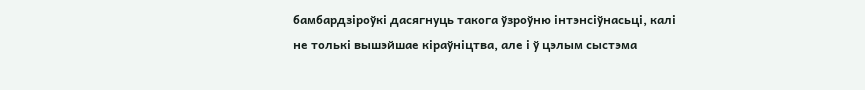бамбардзіроўкі дасягнуць такога ўзроўню інтэнсіўнасьці, калі не толькі вышэйшае кіраўніцтва, але і ў цэлым сыстэма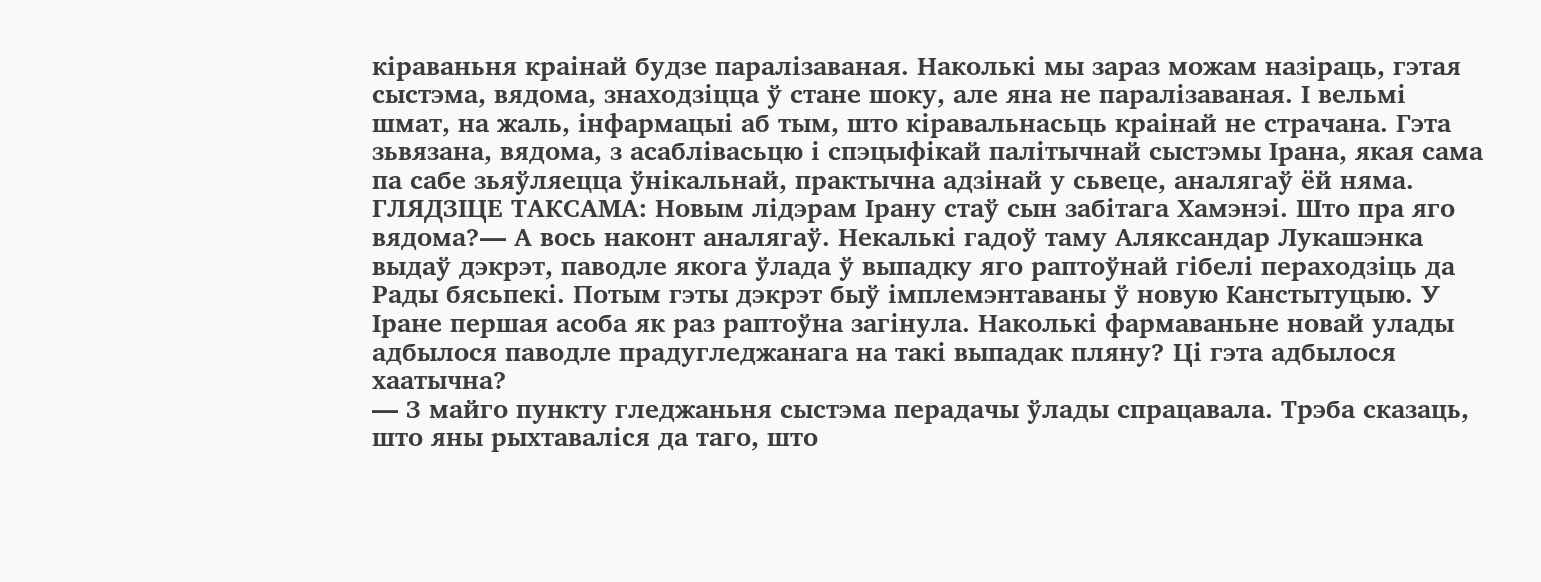кіраваньня краінай будзе паралізаваная. Наколькі мы зараз можам назіраць, гэтая сыстэма, вядома, знаходзіцца ў стане шоку, але яна не паралізаваная. І вельмі шмат, на жаль, інфармацыі аб тым, што кіравальнасьць краінай не страчана. Гэта зьвязана, вядома, з асаблівасьцю і спэцыфікай палітычнай сыстэмы Ірана, якая сама па сабе зьяўляецца ўнікальнай, практычна адзінай у сьвеце, аналягаў ёй няма.
ГЛЯДЗІЦЕ ТАКСАМА: Новым лідэрам Ірану стаў сын забітага Хамэнэі. Што пра яго вядома?— А вось наконт аналягаў. Некалькі гадоў таму Аляксандар Лукашэнка выдаў дэкрэт, паводле якога ўлада ў выпадку яго раптоўнай гібелі пераходзіць да Рады бясьпекі. Потым гэты дэкрэт быў імплемэнтаваны ў новую Канстытуцыю. У Іране першая асоба як раз раптоўна загінула. Наколькі фармаваньне новай улады адбылося паводле прадугледжанага на такі выпадак пляну? Ці гэта адбылося хаатычна?
— З майго пункту гледжаньня сыстэма перадачы ўлады спрацавала. Трэба сказаць, што яны рыхтаваліся да таго, што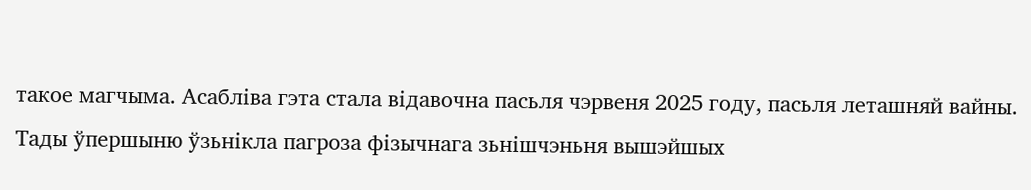такое магчыма. Асабліва гэта стала відавочна пасьля чэрвеня 2025 году, пасьля леташняй вайны. Тады ўпершыню ўзьнікла пагроза фізычнага зьнішчэньня вышэйшых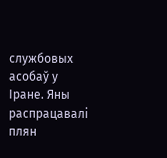службовых асобаў у Іране. Яны распрацавалі плян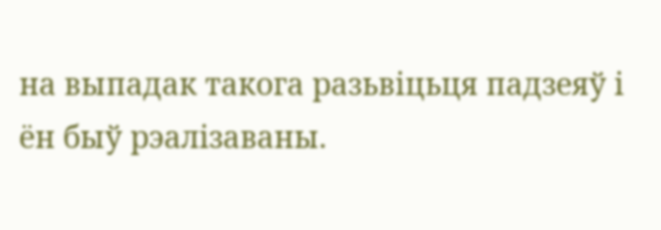на выпадак такога разьвіцьця падзеяў і ён быў рэалізаваны.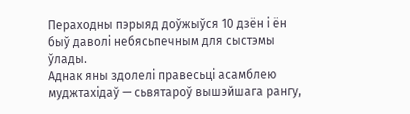Пераходны пэрыяд доўжыўся 10 дзён і ён быў даволі небясьпечным для сыстэмы ўлады.
Аднак яны здолелі правесьці асамблею муджтахідаў — сьвятароў вышэйшага рангу,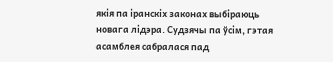якія па іранскіх законах выбіраюць новага лідэра. Судзячы па ўсім, гэтая асамблея сабралася пад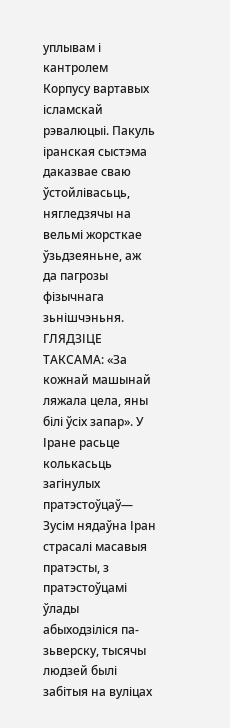уплывам і кантролем Корпусу вартавых ісламскай рэвалюцыі. Пакуль іранская сыстэма даказвае сваю ўстойлівасьць, нягледзячы на вельмі жорсткае ўзьдзеяньне, аж да пагрозы фізычнага зьнішчэньня.
ГЛЯДЗІЦЕ ТАКСАМА: «За кожнай машынай ляжала цела, яны білі ўсіх запар». У Іране расьце колькасьць загінулых пратэстоўцаў— Зусім нядаўна Іран страсалі масавыя пратэсты, з пратэстоўцамі ўлады абыходзіліся па-зьверску, тысячы людзей былі забітыя на вуліцах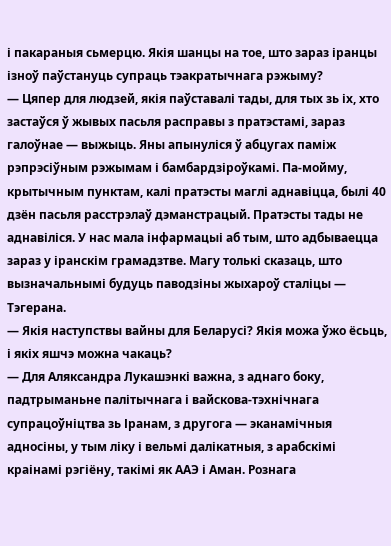і пакараныя сьмерцю. Якія шанцы на тое, што зараз іранцы ізноў паўстануць супраць тэакратычнага рэжыму?
— Цяпер для людзей, якія паўставалі тады, для тых зь іх, хто застаўся ў жывых пасьля расправы з пратэстамі, зараз галоўнае — выжыць. Яны апынуліся ў абцугах паміж рэпрэсіўным рэжымам і бамбардзіроўкамі. Па-мойму, крытычным пунктам, калі пратэсты маглі аднавіцца, былі 40 дзён пасьля расстрэлаў дэманстрацый. Пратэсты тады не аднавіліся. У нас мала інфармацыі аб тым, што адбываецца зараз у іранскім грамадзтве. Магу толькі сказаць, што вызначальнымі будуць паводзіны жыхароў сталіцы — Тэгерана.
— Якія наступствы вайны для Беларусі? Якія можа ўжо ёсьць, і якіх яшчэ можна чакаць?
— Для Аляксандра Лукашэнкі важна, з аднаго боку, падтрыманьне палітычнага і вайскова-тэхнічнага супрацоўніцтва зь Іранам, з другога — эканамічныя адносіны, у тым ліку і вельмі далікатныя, з арабскімі краінамі рэгіёну, такімі як ААЭ і Аман. Рознага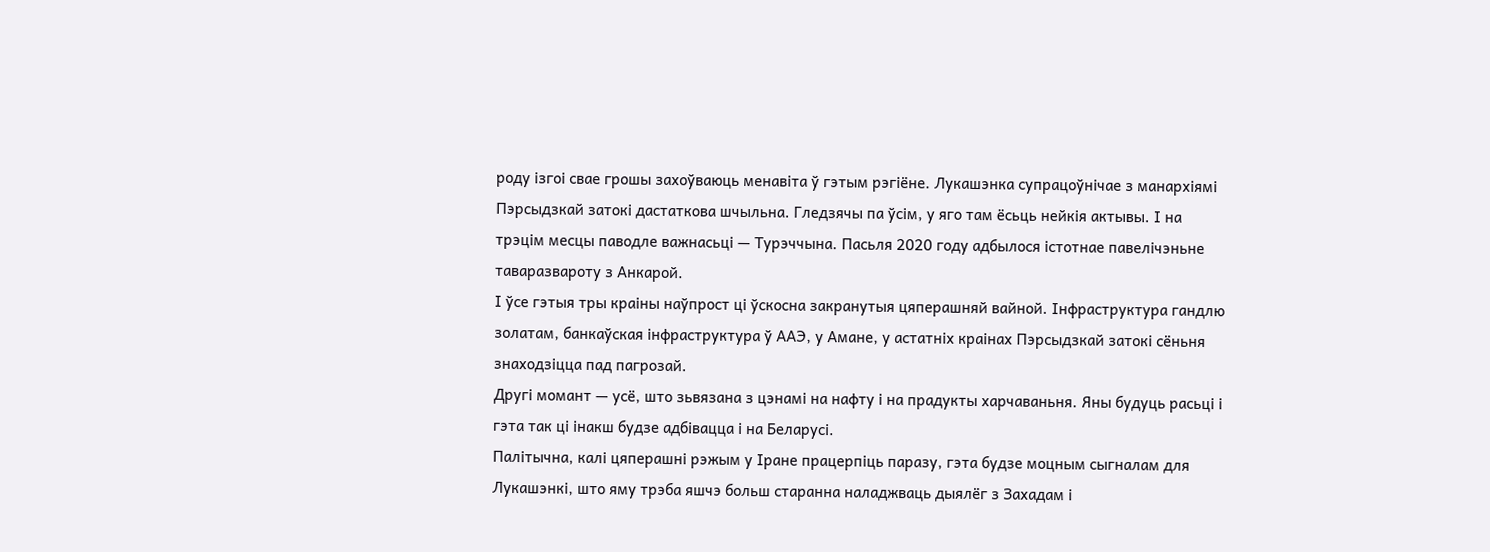роду ізгоі свае грошы захоўваюць менавіта ў гэтым рэгіёне. Лукашэнка супрацоўнічае з манархіямі Пэрсыдзкай затокі дастаткова шчыльна. Гледзячы па ўсім, у яго там ёсьць нейкія актывы. І на трэцім месцы паводле важнасьці — Турэччына. Пасьля 2020 году адбылося істотнае павелічэньне таваразвароту з Анкарой.
І ўсе гэтыя тры краіны наўпрост ці ўскосна закранутыя цяперашняй вайной. Інфраструктура гандлю золатам, банкаўская інфраструктура ў ААЭ, у Амане, у астатніх краінах Пэрсыдзкай затокі сёньня знаходзіцца пад пагрозай.
Другі момант — усё, што зьвязана з цэнамі на нафту і на прадукты харчаваньня. Яны будуць расьці і гэта так ці інакш будзе адбівацца і на Беларусі.
Палітычна, калі цяперашні рэжым у Іране працерпіць паразу, гэта будзе моцным сыгналам для Лукашэнкі, што яму трэба яшчэ больш старанна наладжваць дыялёг з Захадам і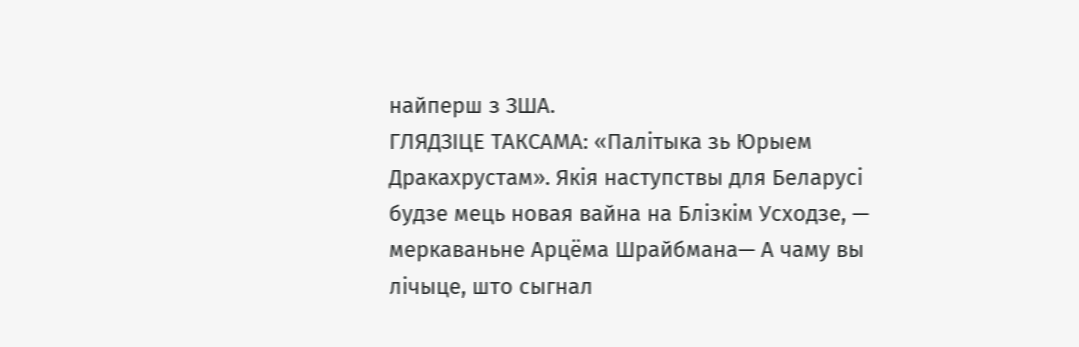найперш з ЗША.
ГЛЯДЗІЦЕ ТАКСАМА: «Палітыка зь Юрыем Дракахрустам». Якія наступствы для Беларусі будзе мець новая вайна на Блізкім Усходзе, — меркаваньне Арцёма Шрайбмана— А чаму вы лічыце, што сыгнал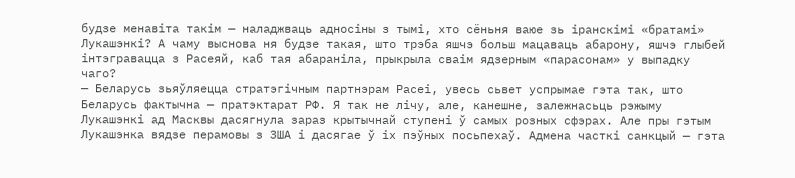будзе менавіта такім — наладжваць адносіны з тымі, хто сёньня ваюе зь іранскімі «братамі» Лукашэнкі? А чаму выснова ня будзе такая, што трэба яшчэ больш мацаваць абарону, яшчэ глыбей інтэгравацца з Расеяй, каб тая абараніла, прыкрыла сваім ядзерным «парасонам» у выпадку чаго?
— Беларусь зьяўляецца стратэгічным партнэрам Расеі, увесь сьвет успрымае гэта так, што Беларусь фактычна — пратэктарат РФ. Я так не лічу, але, канешне, залежнасьць рэжыму Лукашэнкі ад Масквы дасягнула зараз крытычнай ступені ў самых розных сфэрах. Але пры гэтым Лукашэнка вядзе перамовы з ЗША і дасягае ў іх пэўных посьпехаў. Адмена часткі санкцый — гэта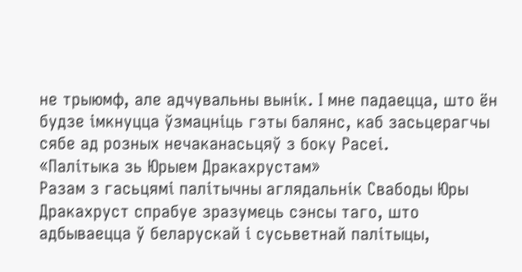не трыюмф, але адчувальны вынік. І мне падаецца, што ён будзе імкнуцца ўзмацніць гэты балянс, каб засьцерагчы сябе ад розных нечаканасьцяў з боку Расеі.
«Палітыка зь Юрыем Дракахрустам»
Разам з гасьцямі палітычны аглядальнік Свабоды Юры Дракахруст спрабуе зразумець сэнсы таго, што адбываецца ў беларускай і сусьветнай палітыцы,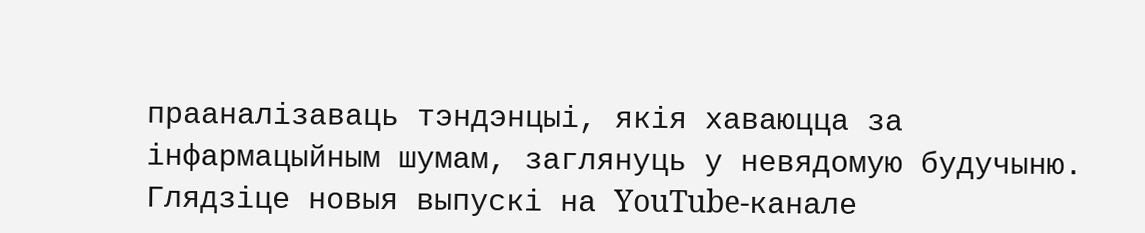прааналізаваць тэндэнцыі, якія хаваюцца за інфармацыйным шумам, заглянуць у невядомую будучыню.
Глядзіце новыя выпускі на YouTube-канале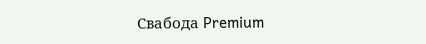Свабода Premium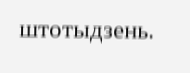штотыдзень.